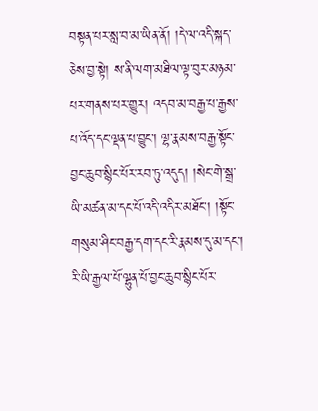བསྟན་པར་སླ་བ་མ་ཡིན་ནོ། །དེ་ལ་འདི་སྐད་ཅེས་བྱ་སྟེ། ས་ནི་ལག་མཐིལ་ལྟ་བུར་མཉམ་པར་གནས་པར་གྱུར། འདབ་མ་བརྒྱ་པ་རྒྱས་པ་འོད་དང་ལྡན་པ་བྱུང་། ལྷ་རྣམས་བརྒྱ་སྟོང་བྱང་ཆུབ་སྙིང་པོར་རབ་ཏུ་འདུད། །སེང་གེ་སྒྲ་ཡི་མཚན་མ་དང་པོ་འདི་འདིར་མཐོང་། །སྟོང་གསུམ་ཤིང་བརྒྱ་དག་དང་རི་རྣམས་དུ་མ་དང་། རི་ཡི་རྒྱལ་པོ་ལྷུན་པོ་བྱང་ཆུབ་སྙིང་པོར་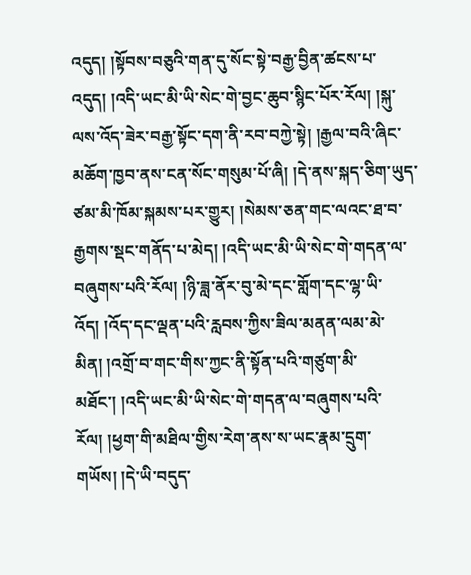འདུད། །སྟོབས་བཅུའི་གན་དུ་སོང་སྟེ་བརྒྱ་བྱིན་ཚངས་པ་འདུད། །འདི་ཡང་མི་ཡི་སེང་གེ་བྱང་ཆུབ་སྙིང་པོར་རོལ། །སྐུ་ལས་འོད་ཟེར་བརྒྱ་སྟོང་དག་ནི་རབ་བཀྱེ་སྟེ། །རྒྱལ་བའི་ཞིང་མཆོག་ཁྱབ་ནས་ངན་སོང་གསུམ་པོ་ཞི། །དེ་ནས་སྐད་ཅིག་ཡུད་ཙམ་མི་ཁོམ་སྐམས་པར་གྱུར། །སེམས་ཅན་གང་ལའང་ཐ་བ་རྒྱགས་སྡང་གནོད་པ་མེད། །འདི་ཡང་མི་ཡི་སེང་གེ་གདན་ལ་བཞུགས་པའི་རོལ། །ཉི་ཟླ་ནོར་བུ་མེ་དང་གློག་དང་ལྷ་ཡི་འོད། །འོད་དང་ལྡན་པའི་རླབས་ཀྱིས་ཟིལ་མནན་ལམ་མེ་མིན། །འགྲོ་བ་གང་གིས་ཀྱང་ནི་སྟོན་པའི་གཙུག་མི་མཐོང་། །འདི་ཡང་མི་ཡི་སེང་གེ་གདན་ལ་བཞུགས་པའི་རོལ། །ཕྱག་གི་མཐིལ་གྱིས་རེག་ནས་ས་ཡང་རྣམ་དྲུག་གཡོས། །དེ་ཡི་བདུད་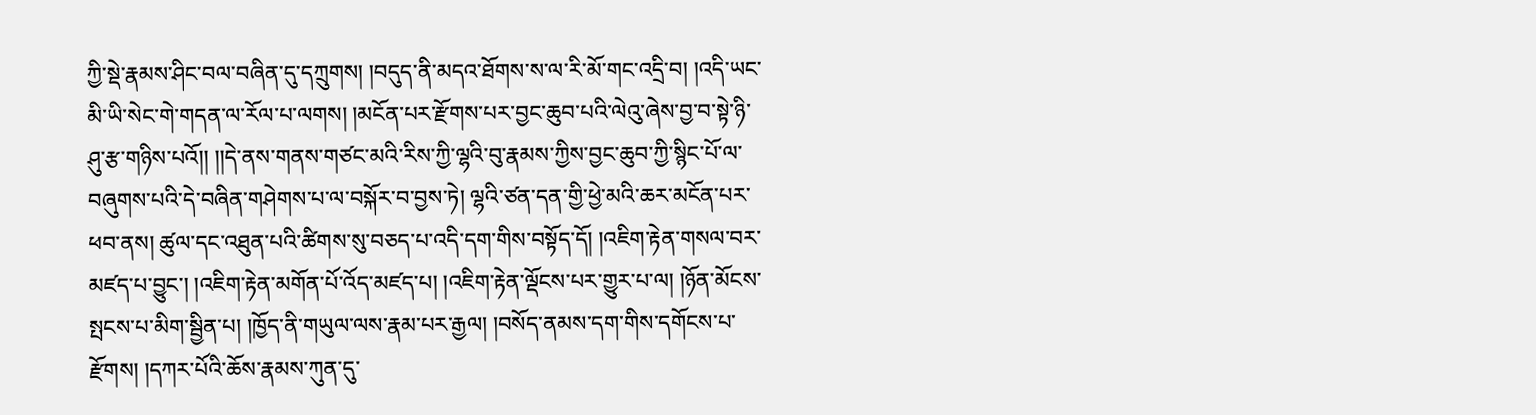ཀྱི་སྡེ་རྣམས་ཤིང་བལ་བཞིན་དུ་དཀྲུགས། །བདུད་ནི་མདའ་ཐོགས་ས་ལ་རི་མོ་གང་འདྲི་བ། །འདི་ཡང་མི་ཡི་སེང་གེ་གདན་ལ་རོལ་པ་ལགས། །མངོན་པར་རྫོགས་པར་བྱང་ཆུབ་པའི་ལེའུ་ཞེས་བྱ་བ་སྟེ་ཉི་ཤུ་རྩ་གཉིས་པའོ།། །།དེ་ནས་གནས་གཙང་མའི་རིས་ཀྱི་ལྷའི་བུ་རྣམས་ཀྱིས་བྱང་ཆུབ་ཀྱི་སྙིང་པོ་ལ་བཞུགས་པའི་དེ་བཞིན་གཤེགས་པ་ལ་བསྐོར་བ་བྱས་ཏེ། ལྷའི་ཙན་དན་གྱི་ཕྱེ་མའི་ཆར་མངོན་པར་ཕབ་ནས། ཚུལ་དང་འཐུན་པའི་ཚིགས་སུ་བཅད་པ་འདི་དག་གིས་བསྟོད་དོ། །འཇིག་རྟེན་གསལ་བར་མཛད་པ་བྱུང་། །འཇིག་རྟེན་མགོན་པོ་འོད་མཛད་པ། །འཇིག་རྟེན་ལྡོངས་པར་གྱུར་པ་ལ། །ཉོན་མོངས་སྤངས་པ་མིག་སྦྱིན་པ། །ཁྱོད་ནི་གཡུལ་ལས་རྣམ་པར་རྒྱལ། །བསོད་ནམས་དག་གིས་དགོངས་པ་རྫོགས། །དཀར་པོའི་ཆོས་རྣམས་ཀུན་དུ་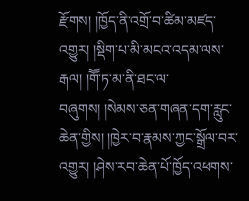རྫོགས། །ཁྱོད་ནི་འགྲོ་བ་ཚིམ་མཛད་འགྱུར། །སྡིག་པ་མི་མངའ་འདམ་ལས་རྒལ། །གཽ་ཏ་མ་ནི་ཐང་ལ་བཞུགས། །སེམས་ཅན་གཞན་དག་རླུང་ཆེན་གྱིས། །ཁྱེར་བ་རྣམས་ཀྱང་སྒྲོལ་བར་འགྱུར། །ཤེས་རབ་ཆེན་པོ་ཁྱོད་འཕགས་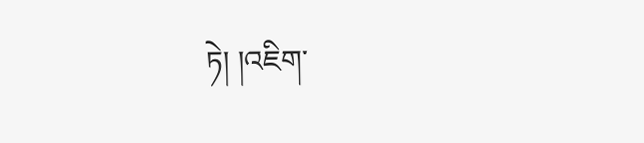ཏེ། །འཇིག་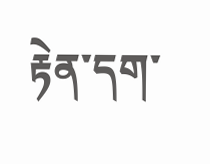རྟེན་དག་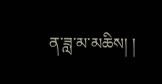ན་ཟླ་མ་མཆིས། །